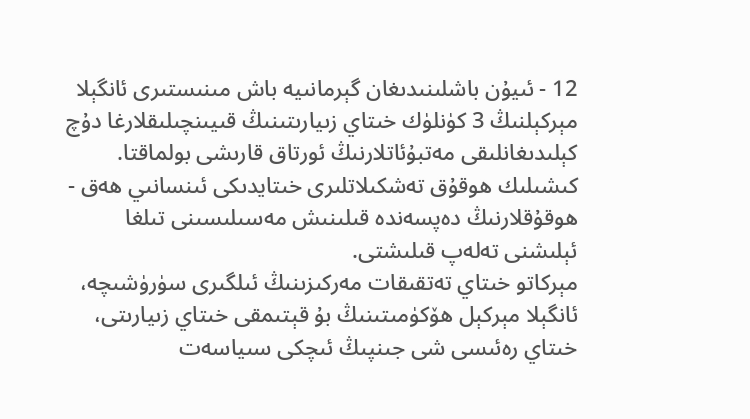12 - ئىيۇن باشلىنىدىغان گېرمانىيە باش مىنىستىرى ئانگېلا مېركېلنىڭ 3 كۈنلۈك خىتاي زىيارىتىنىڭ قىيىنچىلىقلارغا دۇچ كېلىدىغانلىقى مەتبۇئاتلارنىڭ ئورتاق قارىشى بولماقتا. كىشىلىك ھوقۇق تەشكىلاتلىرى خىتايدىكى ئىنسانىي ھەق - ھوقۇقلارنىڭ دەپسەندە قىلىنىش مەسىلىسىنى تىلغا ئېلىشنى تەلەپ قىلىشتى.
مېركاتو خىتاي تەتقىقات مەركىزىنىڭ ئىلگىرى سۈرۈشىچە، ئانگېلا مېركېل ھۆكۈمىتىنىڭ بۇ قېتىمقى خىتاي زىيارىتى، خىتاي رەئىسى شى جىنپىڭ ئىچكى سىياسەت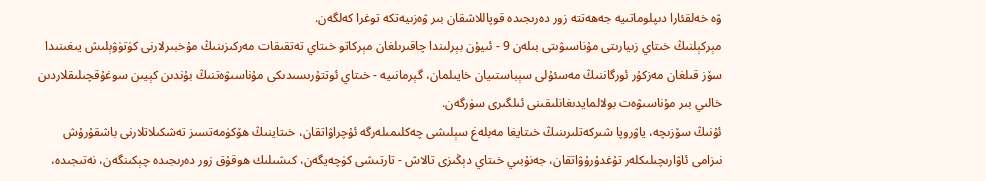ۋە خەلقئارا دىپلوماتىيە جەھەتتە زور دەرىجىدە قوپاللاشقان بىر ۋەزىيەتكە توغرا كەلگەن.
مېركېلنىڭ خىتاي زىيارىتى مۇناسىۋىتى بىلەن 9 - ئىيۇن بېرلىندا چاقىرىلغان مېركاتو خىتاي تەتقىقات مەركىزىنىڭ مۇخبىرلارنى كۈتۈۋېلىش يىغىنىدا سۆز قىلغان مەزكۇر ئورگاننىڭ مەسئۇلى سېباستىيان خايىلمان، گېرمانىيە - خىتاي ئوتتۇرىسىدىكى مۇناسىۋەتنىڭ بۇندىن كېيىن سوغۇقچىلىقلاردىن خالىي بىر مۇناسىۋەت بولالمايدىغانلىقىنى ئىلگىرى سۈرگەن.
ئۇنىڭ سۆزىچە، ياۋروپا شىركەتلىرىنىڭ خىتايغا مەبلەغ سېلىشى چەكلىمىلەرگە ئۇچراۋاتقان، خىتاينىڭ ھۆكۈمەتسىز تەشكىلاتلارنى باشقۇرۇش نىزامى ئاۋارىچىلىكلەر تۇغدۇرۇۋاتقان، جەنۇبىي خىتاي دېڭىزى تالاش - تارتىشى كۈچەيگەن، كىشىلىك ھوقۇق زور دەرىجىدە چېكىنگەن، نەتىجىدە،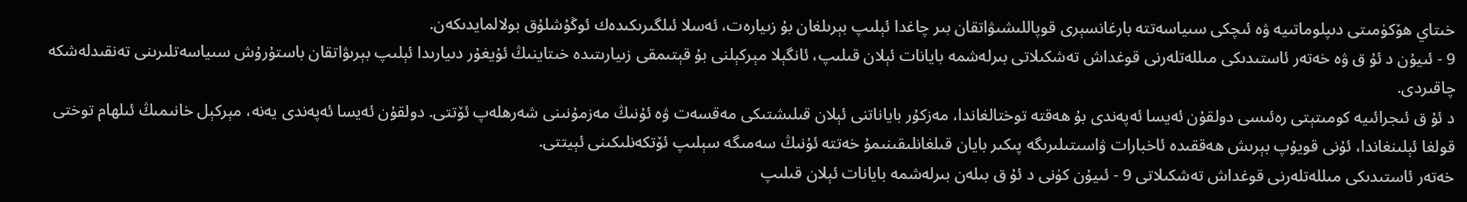خىتاي ھۆكۈمىتى دىپلوماتىيە ۋە ئىچكى سىياسەتتە بارغانسېرى قوپاللىشىۋاتقان بىر چاغدا ئېلىپ بېرىلغان بۇ زىيارەت، ئەسلا ئىلگىرىكىدەك ئوڭۇشلۇق بولالمايدىكەن.
9 - ئىيۇن د ئۇ ق ۋە خەتەر ئاستىدىكى مىللەتلەرنى قوغداش تەشكىلاتى بىرلەشمە بايانات ئېلان قىلىپ، ئانگېلا مېركېلنى بۇ قېتىمقى زىيارىتىدە خىتاينىڭ ئۇيغۇر دىيارىدا ئېلىپ بېرىۋاتقان باستۇرۇش سىياسەتلىرىنى تەنقىدلەشكە چاقىردى.
د ئۇ ق ئىجرائىيە كومىتېتى رەئىسى دولقۇن ئەيسا ئەپەندى بۇ ھەقتە توختالغاندا، مەزكۇر باياناتنى ئېلان قىلىشتىكى مەقسەت ۋە ئۇنىڭ مەزمۇنىنى شەرھلەپ ئۆتتى. دولقۇن ئەيسا ئەپەندى يەنە، مېركېل خانىمىڭ ئىلھام توختى قولغا ئېلىنغاندا، ئۇنى قويۇپ بېرىش ھەققىدە ئاخبارات ۋاسىتىلىرىگە پىكىر بايان قىلغانلىقىنىمۇ خەتتە ئۇنىڭ سەمىگە سېلىپ ئۆتكەنلىكىنى ئېيتتى.
خەتەر ئاستىدىكى مىللەتلەرنى قوغداش تەشكىلاتى 9 - ئىيۇن كۈنى د ئۇ ق بىلەن بىرلەشمە بايانات ئېلان قىلىپ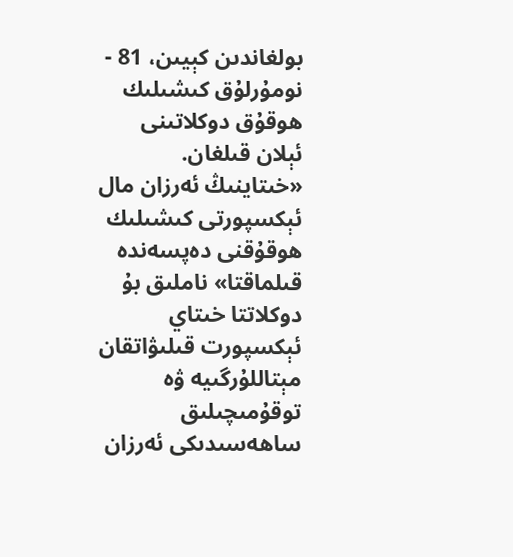بولغاندىن كېيىن، 81 - نومۇرلۇق كىشىلىك ھوقۇق دوكلاتىنى ئېلان قىلغان. «خىتاينىڭ ئەرزان مال ئېكسپورتى كىشىلىك ھوقۇقنى دەپسەندە قىلماقتا» ناملىق بۇ دوكلاتتا خىتاي ئېكسپورت قىلىۋاتقان مېتاللۇرگىيە ۋە توقۇمىچىلىق ساھەسىدىكى ئەرزان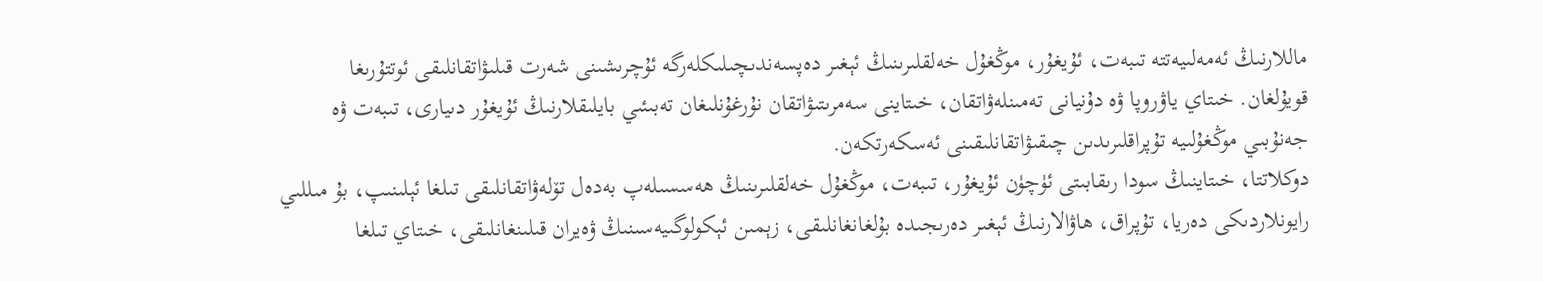ماللارنىڭ ئەمەلىيەتتە تىبەت، ئۇيغۇر، موڭغۇل خەلقلىرىنىڭ ئېغىر دەپسەندىچىلىكلەرگە ئۇچرىشىنى شەرت قىلىۋاتقانلىقى ئوتتۇرىغا قويۇلغان. خىتاي ياۋروپا ۋە دۇنيانى تەمىنلەۋاتقان، خىتاينى سەمرىتىۋاتقان نۇرغۇنلىغان تەبىئىي بايلىقلارنىڭ ئۇيغۇر دىيارى، تىبەت ۋە جەنۇبىي موڭغۇلىيە تۇپراقلىرىدىن چىقىۋاتقانلىقىنى ئەسكەرتكەن.
دوكلاتتا، خىتاينىڭ سودا رىقابىتى ئۈچۈن ئۇيغۇر، تىبەت، موڭغۇل خەلقلىرىنىڭ ھەسسىلەپ بەدەل تۆلەۋاتقانلىقى تىلغا ئېلىنىپ، بۇ مىللىي رايونلاردىكى دەريا، تۇپراق، ھاۋالارنىڭ ئېغىر دەرىجىدە بۇلغانغانلىقى، زېمىن ئېكولوگىيەسىنىڭ ۋەيران قىلىنغانلىقى، خىتاي تىلغا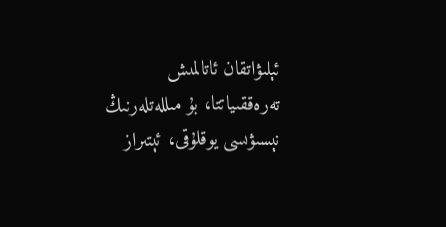ئېلىۋاتقان ئاتالمىش تەرەققىياتتا، بۇ مىللەتلەرنىڭ نېسىۋىسى يوقلۇقى، ئېتىراز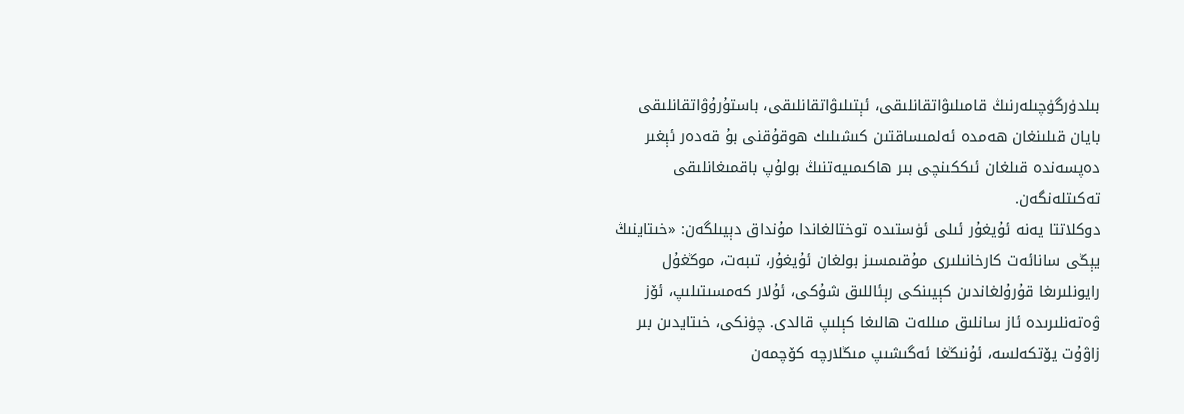بىلدۈرگۈچىلەرنىڭ قامىلىۋاتقانلىقى، ئېتىلىۋاتقانلىقى، باستۇرۇۋاتقانلىقى بايان قىلىنغان ھەمدە ئەلمىساقتىن كىشىلىك ھوقۇقنى بۇ قەدەر ئېغىر دەپسەندە قىلغان ئىككىنچى بىر ھاكىمىيەتنىڭ بولۇپ باقمىغانلىقى تەكىتلەنگەن.
دوكلاتتا يەنە ئۇيغۇر ئىلى ئۈستىدە توختالغاندا مۇنداق دېيىلگەن: «خىتاينىڭ يېڭى سانائەت كارخانىلىرى مۇقىمسىز بولغان ئۇيغۇر، تىبەت، موڭغۇل رايونلىرىغا قۇرۇلغاندىن كېيىنكى رېئاللىق شۇكى، ئۇلار كەمسىتىلىپ، ئۆز ۋەتەنلىرىدە ئاز سانلىق مىللەت ھالىغا كېلىپ قالدى. چۈنكى، خىتايدىن بىر زاۋۇت يۆتكەلسە، ئۇنىڭغا ئەگىشىپ مىڭلارچە كۆچمەن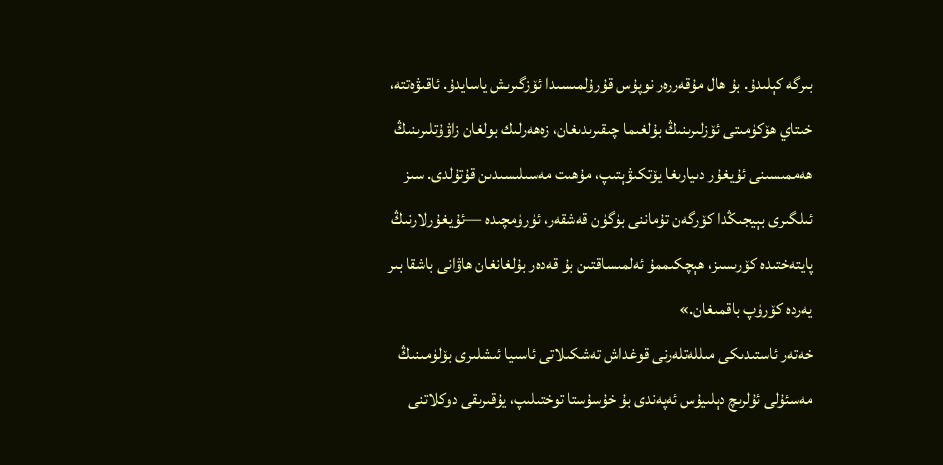بىرگە كېلىدۇ. بۇ ھال مۇقەررەر نوپۇس قۇرۇلمىسىدا ئۆزگىرىش ياسايدۇ. ئاقىۋەتتە، خىتاي ھۆكۈمىتى ئۆزلىرىنىڭ بۇلغىما چىقىرىدىغان، زەھەرلىك بولغان زاۋۇتلىرىنىڭ ھەممىسىنى ئۇيغۇر دىيارىغا يۆتكىۋېتىپ، مۇھىت مەسىلىسىدىن قۇتۇلدى. سىز ئىلگىرى بېيجىڭدا كۆرگەن تۇماننى بۈگۈن قەشقەر، ئۈرۈمچىدە —ئۇيغۇرلارنىڭ پايتەختىدە كۆرىسىز، ھېچكىممۇ ئەلمىساقتىن بۇ قەدەر بۇلغانغان ھاۋانى باشقا بىر يەردە كۆرۈپ باقمىغان.»
خەتەر ئاستىدىكى مىللەتلەرنى قوغداش تەشكىلاتى ئاسىيا ئىشلىرى بۆلۈمىنىڭ مەسئۇلى ئۇلرىچ دېلىيۇس ئەپەندى بۇ خۇسۇستا توختىلىپ، يۇقىرىقى دوكلاتنى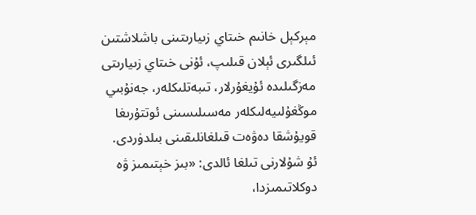مېركېل خانىم خىتاي زىيارىتىنى باشلاشتىن ئىلگىرى ئېلان قىلىپ، ئۇنى خىتاي زىيارىتى مەزگىلىدە ئۇيغۇرلار، تىبەتلىكلەر، جەنۇبىي موڭغۇلىيەلىكلەر مەسىلىسىنى ئوتتۇرىغا قويۇشقا دەۋەت قىلغانلىقىنى بىلدۈردى.
ئۇ شۇلارنى تىلغا ئالدى: «بىز خېتىمىز ۋە دوكلاتىمىزدا،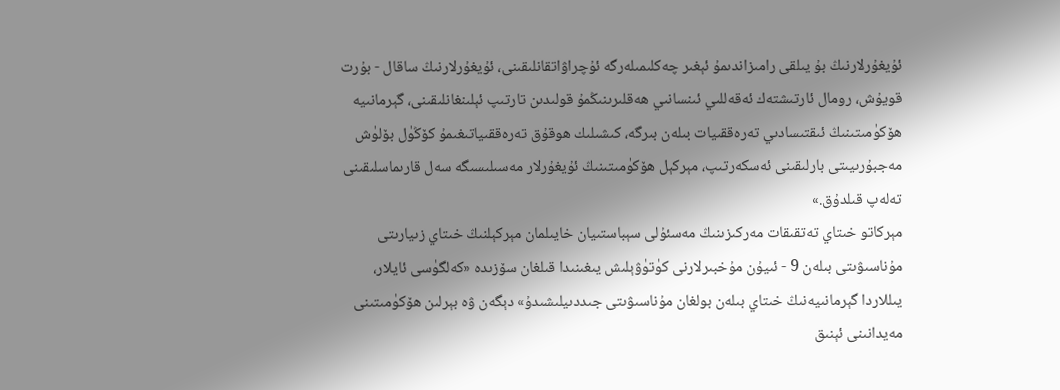ئۇيغۇرلارنىڭ بۇ يىلقى رامىزاندىمۇ ئېغىر چەكلىمىلەرگە ئۇچراۋاتقانلىقىنى، ئۇيغۇرلارنىڭ ساقال - بۇرت قويۇش، رومال ئارتىشتەك ئەقەللىي ئىنسانىي ھەقلىرىنىڭمۇ قولىدىن تارتىپ ئېلىنغانلىقىنى، گېرمانىيە ھۆكۈمىتىنىڭ ئىقتىسادىي تەرەققىيات بىلەن بىرگە، كىشىلىك ھوقۇق تەرەققىياتىغىمۇ كۆڭۈل بۆلۈش مەجبۇرىيىتى بارلىقىنى ئەسكەرتىپ، مېركېل ھۆكۈمىتىنىڭ ئۇيغۇرلار مەسىلىسىگە سەل قارىماسلىقىنى تەلەپ قىلدۇق.»
مېركاتو خىتاي تەتقىقات مەركىزىنىڭ مەسئۇلى سېباستىيان خايىلمان مېركېلنىڭ خىتاي زىيارىتى مۇناسىۋىتى بىلەن 9 - ئىيۇن مۇخبىرلارنى كۈتۈۋېلىش يىغىنىدا قىلغان سۆزىدە «كەلگۈسى ئايلار، يىللاردا گېرمانىيەنىڭ خىتاي بىلەن بولغان مۇناسىۋىتى جىددىيلىشىدۇ» دېگەن ۋە بېرلىن ھۆكۈمىتىنى مەيدانىنى ئېنىق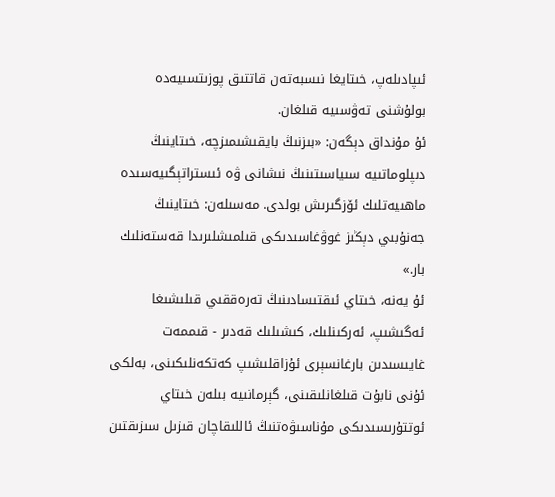ئىپادىلەپ، خىتايغا نىسبەتەن قاتتىق پوزىتسىيەدە بولۇشنى تەۋسىيە قىلغان.
ئۇ مۇنداق دېگەن: «بىزنىڭ بايقىشىمىزچە، خىتاينىڭ دىپلوماتىيە سىياسىتىنىڭ نىشانى ۋە ئىستراتېگىيەسىدە ماھىيەتلىك ئۆزگىرىش بولدى. مەسىلەن: خىتاينىڭ جەنۇبىي دېڭىز غوۋغاسىدىكى قىلمىشلىرىدا قەستەنلىك بار.»
ئۇ يەنە، خىتاي ئىقتىسادىنىڭ تەرەققىي قىلىشىغا ئەگىشىپ، ئەركىنلىك، كىشىلىك قەدىر - قىممەت غايىسىدىن بارغانسېرى ئۇزاقلىشىپ كەتكەنلىكىنى، بەلكى ئۇنى نابۇت قىلغانلىقىنى، گېرمانىيە بىلەن خىتاي ئوتتۇرىسىدىكى مۇناسىۋەتنىڭ ئاللىقاچان قىزىل سىزىقتىن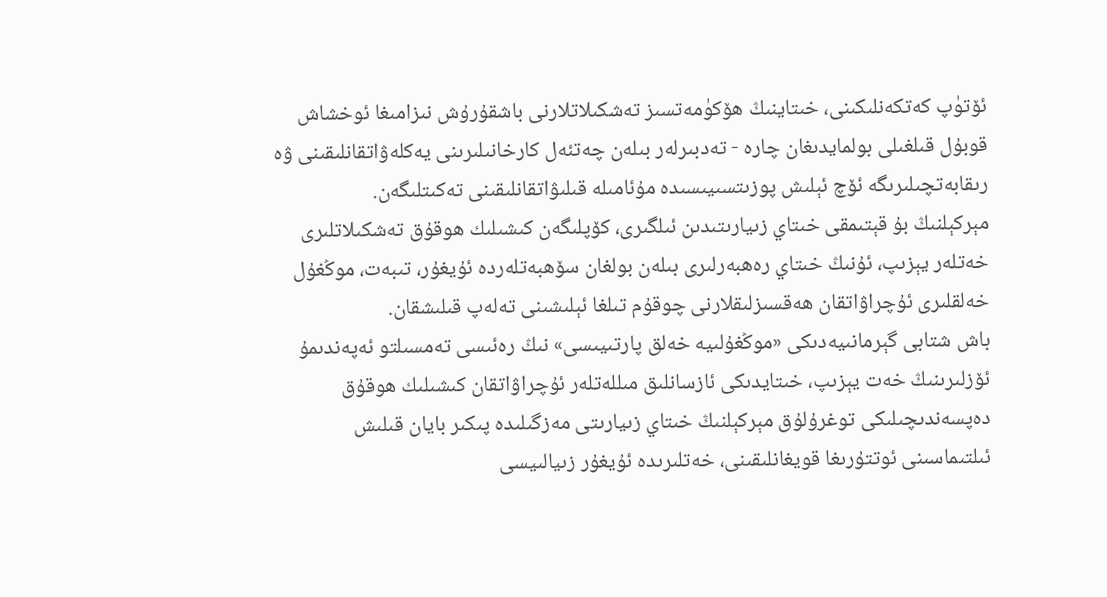ئۆتۈپ كەتكەنلىكىنى، خىتاينىڭ ھۆكۈمەتسىز تەشكىلاتلارنى باشقۇرۇش نىزامىغا ئوخشاش قوبۇل قىلغىلى بولمايدىغان چارە - تەدبىرلەر بىلەن چەتئەل كارخانىلىرىنى يەكلەۋاتقانلىقىنى ۋە رىقابەتچىلىرىگە ئۆچ ئېلىش پوزىتسىيىسىدە مۇئامىلە قىلىۋاتقانلىقىنى تەكىتلىگەن.
مېركېلنىڭ بۇ قېتىمقى خىتاي زىيارىتىدىن ئىلگىرى، كۆپلىگەن كىشىلىك ھوقۇق تەشكىلاتلىرى خەتلەر يېزىپ، ئۇنىڭ خىتاي رەھبەرلىرى بىلەن بولغان سۆھبەتلەردە ئۇيغۇر، تىبەت، موڭغۇل خەلقلىرى ئۇچراۋاتقان ھەقسىزلىقلارنى چوقۇم تىلغا ئېلىشىنى تەلەپ قىلىشقان.
باش شتابى گېرمانىيەدىكى «موڭغۇلىيە خەلق پارتىيىسى» نىڭ رەئىسى تەمسىلتو ئەپەندىمۇ ئۆزلىرىنىڭ خەت يېزىپ، خىتايدىكى ئازسانلىق مىللەتلەر ئۇچراۋاتقان كىشىلىك ھوقۇق دەپسەندىچىلىكى توغرۇلۇق مېركېلنىڭ خىتاي زىيارىتى مەزگىلىدە پىكىر بايان قىلىش ئىلتىماسىنى ئوتتۇرىغا قويغانلىقىنى، خەتلىرىدە ئۇيغۇر زىيالىيسى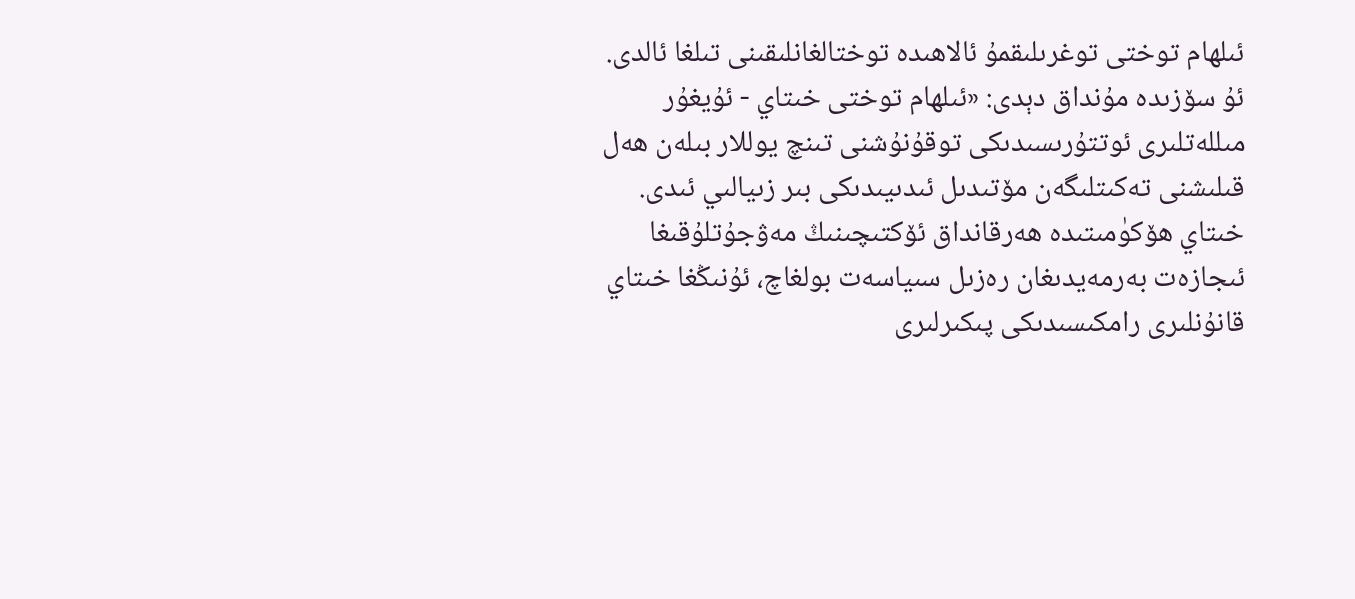ئىلھام توختى توغرىلىقمۇ ئالاھىدە توختالغانلىقىنى تىلغا ئالدى.
ئۇ سۆزىدە مۇنداق دېدى: «ئىلھام توختى خىتاي - ئۇيغۇر مىللەتلىرى ئوتتۇرىسىدىكى توقۇنۇشنى تىنچ يوللار بىلەن ھەل قىلىشنى تەكىتلىگەن مۆتىدىل ئىدىيىدىكى بىر زىيالىي ئىدى. خىتاي ھۆكۈمىتىدە ھەرقانداق ئۆكتىچىنىڭ مەۋجۇتلۇقىغا ئىجازەت بەرمەيدىغان رەزىل سىياسەت بولغاچ، ئۇنىڭغا خىتاي قانۇنلىرى رامكىسىدىكى پىكىرلىرى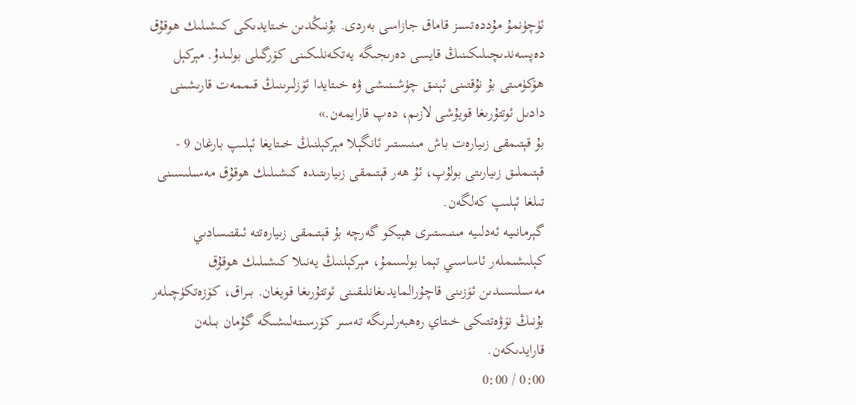ئۈچۈنمۇ مۇددەتسىز قاماق جازاسى بەردى. بۇنىڭدىن خىتايدىكى كىشىلىك ھوقۇق دەپسەندىچىلىكىنىڭ قايسى دەرىجىگە يەتكەنلىكىنى كۆرگىلى بولىدۇ. مېركېل ھۆكۈمىتى بۇ نۇقتىنى ئېنىق چۈشىنىشى ۋە خىتايدا ئۆزلىرىنىڭ قىممەت قارىشىنى دادىل ئوتتۇرىغا قويۇشى لازىم، دەپ قارايمەن.»
بۇ قېتىمقى زىيارەت باش مىنىستىر ئانگېلا مېركېلنىڭ خىتايغا ئېلىپ بارغان 9 - قېتىملىق زىيارىتى بولۇپ، ئۇ ھەر قېتىمقى زىيارىتىدە كىشىلىك ھوقۇق مەسىلىسىنى تىلغا ئېلىپ كەلگەن.
گېرمانىيە ئەدلىيە مىنىستىرى ھېيكو گەرچە بۇ قېتىمقى زىيارەتتە ئىقتىسادىي كېلىشىملەر ئاساسىي تېما بولسىمۇ، مېركېلنىڭ يەنىلا كىشىلىك ھوقۇق مەسىلىسىدىن ئۆزىنى قاچۇرالمايدىغانلىقىنى ئوتتۇرىغا قويغان. بىراق، كۆزەتكۈچىلەر بۇنىڭ نۆۋەتتىكى خىتاي رەھبەرلىرىگە تەسىر كۆرسىتەلىشىگە گۇمان بىلەن قارايدىكەن.
0:00 / 0:00